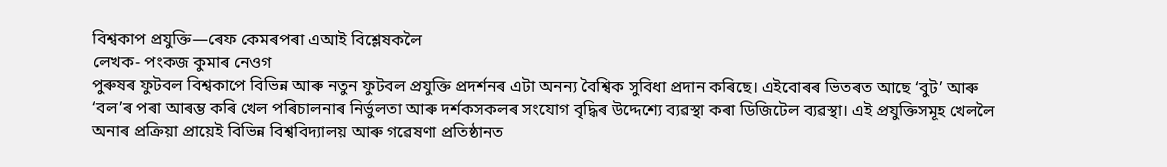বিশ্বকাপ প্ৰযুক্তি—ৰেফ কেমৰপৰা এআই বিশ্লেষকলৈ
লেখক- পংকজ কুমাৰ নেওগ
পুৰুষৰ ফুটবল বিশ্বকাপে বিভিন্ন আৰু নতুন ফুটবল প্ৰযুক্তি প্ৰদৰ্শনৰ এটা অনন্য বৈশ্বিক সুবিধা প্ৰদান কৰিছে। এইবোৰৰ ভিতৰত আছে ‘বুট’ আৰু ‘বল’ৰ পৰা আৰম্ভ কৰি খেল পৰিচালনাৰ নিৰ্ভুলতা আৰু দৰ্শকসকলৰ সংযোগ বৃদ্ধিৰ উদ্দেশ্যে ব্যৱস্থা কৰা ডিজিটেল ব্যৱস্থা। এই প্ৰযুক্তিসমূহ খেললৈ অনাৰ প্ৰক্ৰিয়া প্ৰায়েই বিভিন্ন বিশ্ববিদ্যালয় আৰু গৱেষণা প্ৰতিষ্ঠানত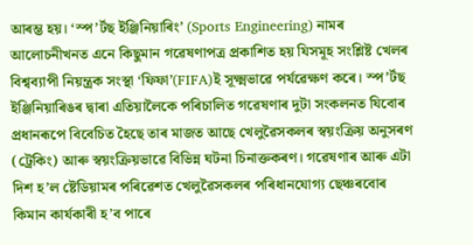আৰম্ভ হয়। ‘স্প’ৰ্টছ ইঞ্জিনিয়াৰিং’ (Sports Engineering) নামৰ আলোচনীখনত এনে কিছুমান গৱেষণাপত্ৰ প্ৰকাশিত হয় যিসমূহ সংশ্লিষ্ট খেলৰ বিশ্বব্যাপী নিয়ন্ত্ৰক সংস্থা ‘ফিফা’(FIFA)ই সূক্ষ্মভাৱে পৰ্যৱেক্ষণ কৰে। স্প’ৰ্টছ ইঞ্জিনিয়াৰিঙৰ দ্বাৰা এতিয়ালৈকে পৰিচালিত গৱেষণাৰ দুটা সংকলনত যিবোৰ প্ৰধানৰূপে বিবেচিত হৈছে তাৰ মাজত আছে খেলুৱৈসকলৰ স্বয়ংক্ৰিয় অনুসৰণ (ট্ৰেকিং) আৰু স্বয়ংক্ৰিয়ভাৱে বিভিন্ন ঘটনা চিনাক্তকৰণ। গৱেষণাৰ আৰু এটা দিশ হ’ল ষ্টেডিয়ামৰ পৰিৱেশত খেলুৱৈসকলৰ পৰিধানযোগ্য ছেঞ্চৰবোৰ কিমান কাৰ্যকাৰী হ’ব পাৰে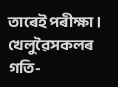তাৰেই পৰীক্ষা।
খেলুৱৈসকলৰ গতি-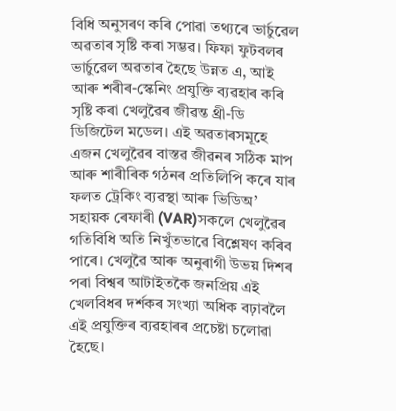বিধি অনুসৰণ কৰি পোৱা তথ্যৰে ভাৰ্চুৱেল অৱতাৰ সৃষ্টি কৰা সম্ভৱ। ফিফা ফুটবলৰ ভাৰ্চুৱেল অৱতাৰ হৈছে উন্নত এ, আই আৰু শৰীৰ-স্কেনিং প্ৰযুক্তি ব্যৱহাৰ কৰি সৃষ্টি কৰা খেলুৱৈৰ জীৱন্ত থ্ৰী-ডি ডিজিটেল মডেল। এই অৱতাৰসমূহে এজন খেলুৱৈৰ বাস্তৱ জীৱনৰ সঠিক মাপ আৰু শাৰীৰিক গঠনৰ প্ৰতিলিপি কৰে যাৰ ফলত ট্ৰেকিং ব্যৱস্থা আৰু ভিডিঅ’ সহায়ক ৰেফাৰী (VAR)সকলে খেলুৱৈৰ গতিবিধি অতি নিখুঁতভাৱে বিশ্লেষণ কৰিব পাৰে। খেলুৱৈ আৰু অনুৰাগী উভয় দিশৰ পৰা বিশ্বৰ আটাইতকৈ জনপ্ৰিয় এই খেলবিধৰ দৰ্শকৰ সংখ্যা অধিক বঢ়াবলৈ এই প্ৰযুক্তিৰ ব্যৱহাৰৰ প্ৰচেষ্টা চলোৱা হৈছে।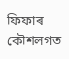ফিফাৰ কৌশলগত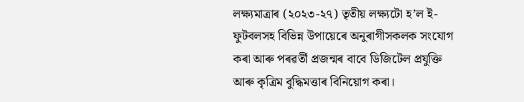লক্ষ্যমাত্ৰাৰ (২০২৩-২৭) তৃতীয় লক্ষ্যটো হ’ল ই-ফুটবলসহ বিভিন্ন উপায়েৰে অনুৰাগীসকলক সংযোগ কৰা আৰু পৰৱৰ্তী প্ৰজন্মৰ বাবে ডিজিটেল প্ৰযুক্তি আৰু কৃত্ৰিম বুদ্ধিমত্তাৰ বিনিয়োগ কৰা।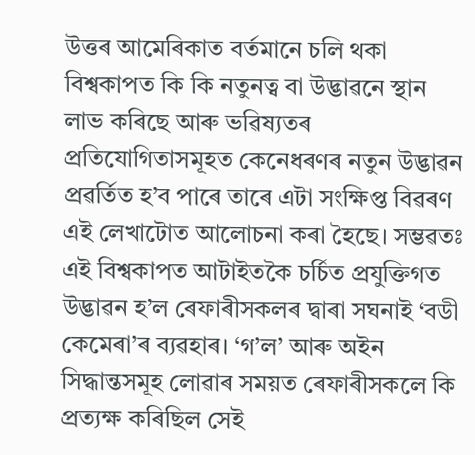উত্তৰ আমেৰিকাত বৰ্তমানে চলি থকা বিশ্বকাপত কি কি নতুনত্ব বা উদ্ভাৱনে স্থান লাভ কৰিছে আৰু ভৱিষ্যতৰ প্ৰতিযোগিতাসমূহত কেনেধৰণৰ নতুন উদ্ভাৱন প্ৰৱৰ্তিত হ’ব পাৰে তাৰে এটা সংক্ষিপ্ত বিৱৰণ এই লেখাটোত আলোচনা কৰা হৈছে। সম্ভৱতঃ এই বিশ্বকাপত আটাইতকৈ চৰ্চিত প্ৰযুক্তিগত উদ্ভাৱন হ’ল ৰেফাৰীসকলৰ দ্বাৰা সঘনাই ‘বডী কেমেৰা’ৰ ব্যৱহাৰ। ‘গ’ল’ আৰু অইন সিদ্ধান্তসমূহ লোৱাৰ সময়ত ৰেফাৰীসকলে কি প্ৰত্যক্ষ কৰিছিল সেই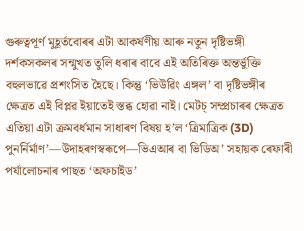গুৰুত্বপূৰ্ণ মুহূৰ্তবোৰৰ এটা আকৰ্ষণীয় আৰু নতুন দৃষ্টিভঙ্গী দৰ্শকসকলৰ সন্মুখত তুলি ধৰাৰ বাবে এই অতিৰিক্ত অন্তৰ্ভুক্তি বহুলভাৱে প্ৰশংসিত হৈছে। কিন্তু ‘ভিউৱিং এঙ্গল’ বা দৃষ্টিভঙ্গীৰ ক্ষেত্ৰত এই বিপ্লৱ ইয়াতেই স্তব্ধ হোৱা নাই। মেটচ্ সম্প্ৰচাৰৰ ক্ষেত্ৰত এতিয়া এটা ক্ৰমবৰ্ধমান সাধাৰণ বিষয় হ’ল ‘ত্ৰিমাত্ৰিক (3D) পুনৰ্নিৰ্মাণ’—উদাহৰণস্বৰূপে—ভিএআৰ বা ভিডিঅ’ সহায়ক ৰেফাৰী পৰ্যালোচনাৰ পাছত ‘অফচাইড’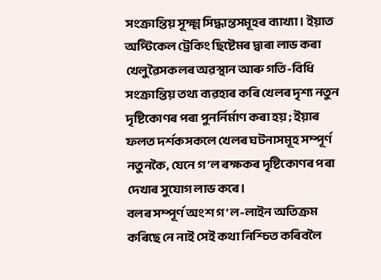সংক্ৰান্তিয় সূক্ষ্ম সিদ্ধান্তসমূহৰ ব্যাখ্যা। ইয়াত অপ্টিকেল ট্ৰেকিং ছিষ্টেমৰ দ্বাৰা লাভ কৰা খেলুৱৈসকলৰ অৱস্থান আৰু গতি-বিধি সংক্ৰান্তিয় তথ্য ব্যৱহাৰ কৰি খেলৰ দৃশ্য নতুন দৃষ্টিকোণৰ পৰা পুনৰ্নিৰ্মাণ কৰা হয়; ইয়াৰ ফলত দৰ্শকসকলে খেলৰ ঘটনাসমূহ সম্পূৰ্ণ নতুনকৈ, যেনে গ’ল ৰক্ষকৰ দৃষ্টিকোণৰ পৰা দেখাৰ সুযোগ লাভ কৰে।
বলৰ সম্পূৰ্ণ অংশ গ’ল-লাইন অতিক্ৰম কৰিছে নে নাই সেই কথা নিশ্চিত কৰিবলৈ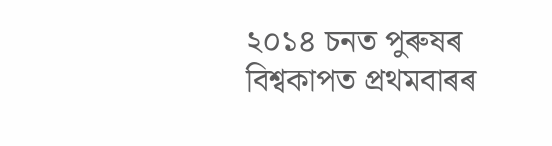২০১৪ চনত পুৰুষৰ বিশ্বকাপত প্ৰথমবাৰৰ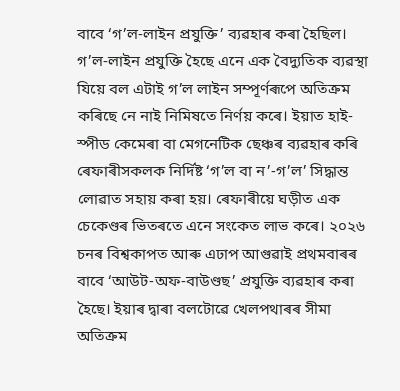বাবে ‘গ’ল-লাইন প্ৰযুক্তি’ ব্যৱহাৰ কৰা হৈছিল। গ’ল-লাইন প্ৰযুক্তি হৈছে এনে এক বৈদ্যুতিক ব্যৱস্থা যিয়ে বল এটাই গ’ল লাইন সম্পূৰ্ণৰূপে অতিক্ৰম কৰিছে নে নাই নিমিষতে নিৰ্ণয় কৰে। ইয়াত হাই-স্পীড কেমেৰা বা মেগনেটিক ছেঞ্চৰ ব্যৱহাৰ কৰি ৰেফাৰীসকলক নিৰ্দিষ্ট ‘গ’ল বা ন’-গ’ল’ সিদ্ধান্ত লোৱাত সহায় কৰা হয়। ৰেফাৰীয়ে ঘড়ীত এক চেকেণ্ডৰ ভিতৰতে এনে সংকেত লাভ কৰে। ২০২৬ চনৰ বিশ্বকাপত আৰু এঢাপ আগুৱাই প্ৰথমবাৰৰ বাবে ‘আউট-অফ-বাউণ্ডছ’ প্ৰযুক্তি ব্যৱহাৰ কৰা হৈছে। ইয়াৰ দ্বাৰা বলটোৱে খেলপথাৰৰ সীমা অতিক্ৰম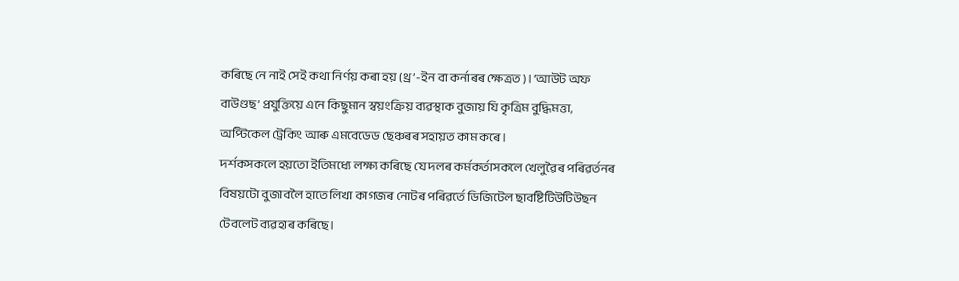কৰিছে নে নাই সেই কথা নিৰ্ণয় কৰা হয় (থ্ৰ’-ইন বা কৰ্নাৰৰ ক্ষেত্ৰত)। ‘আউট অফ বাউণ্ডছ’ প্ৰযুক্তিয়ে এনে কিছুমান স্বয়ংক্ৰিয় ব্যৱস্থাক বুজায় যি কৃত্ৰিম বুদ্ধিমত্তা, অপ্টিকেল ট্ৰেকিং আৰু এমবেডেড ছেঞ্চৰৰ সহায়ত কাম কৰে।
দৰ্শকসকলে হয়তো ইতিমধ্যে লক্ষ্য কৰিছে যে দলৰ কৰ্মকৰ্তাসকলে খেলুৱৈৰ পৰিৱৰ্তনৰ বিষয়টো বুজাবলৈ হাতে লিখা কাগজৰ নোটৰ পৰিৱৰ্তে ডিজিটেল ছাবষ্টিটিউটিউছন টেবলেট ব্যৱহাৰ কৰিছে।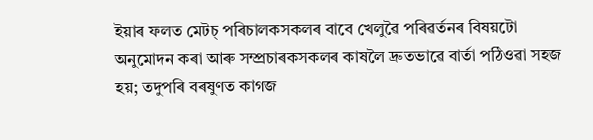ইয়াৰ ফলত মেটচ্ পৰিচালকসকলৰ বাবে খেলুৱৈ পৰিৱৰ্তনৰ বিষয়টো অনুমোদন কৰা আৰু সম্প্ৰচাৰকসকলৰ কাষলৈ দ্ৰুতভাৱে বাৰ্তা পঠিওৱা সহজ হয়; তদুপৰি বৰষুণত কাগজ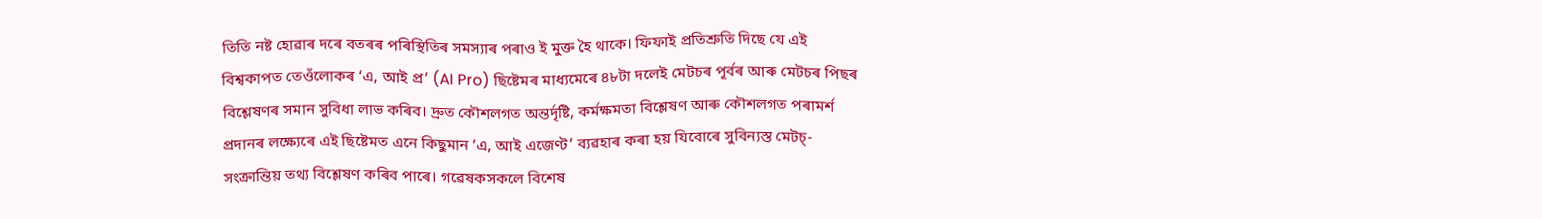তিতি নষ্ট হোৱাৰ দৰে বতৰৰ পৰিস্থিতিৰ সমস্যাৰ পৰাও ই মুক্ত হৈ থাকে। ফিফাই প্ৰতিশ্ৰুতি দিছে যে এই বিশ্বকাপত তেওঁলোকৰ ‘এ, আই প্ৰ’ (AI Pro) ছিষ্টেমৰ মাধ্যমেৰে ৪৮টা দলেই মেটচৰ পূৰ্বৰ আৰু মেটচৰ পিছৰ বিশ্লেষণৰ সমান সুবিধা লাভ কৰিব। দ্ৰুত কৌশলগত অন্তৰ্দৃষ্টি, কৰ্মক্ষমতা বিশ্লেষণ আৰু কৌশলগত পৰামৰ্শ প্ৰদানৰ লক্ষ্যেৰে এই ছিষ্টেমত এনে কিছুমান ‘এ, আই এজেণ্ট’ ব্যৱহাৰ কৰা হয় যিবোৰে সুবিন্যস্ত মেটচ্-সংক্ৰান্তিয় তথ্য বিশ্লেষণ কৰিব পাৰে। গৱেষকসকলে বিশেষ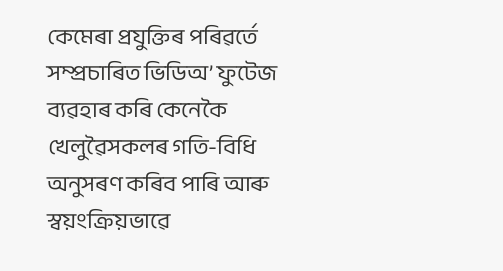কেমেৰা প্ৰযুক্তিৰ পৰিৱৰ্তে সম্প্ৰচাৰিত ভিডিঅ’ ফুটেজ ব্যৱহাৰ কৰি কেনেকৈ খেলুৱৈসকলৰ গতি-বিধি অনুসৰণ কৰিব পাৰি আৰু স্বয়ংক্ৰিয়ভাৱে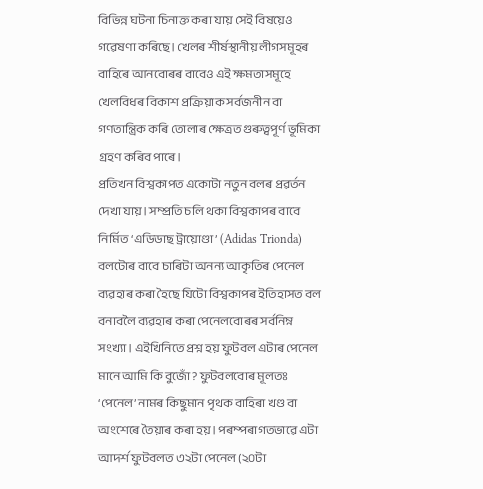বিভিন্ন ঘটনা চিনাক্ত কৰা যায় সেই বিষয়েও গৱেষণা কৰিছে। খেলৰ শীৰ্ষস্থানীয় লীগসমূহৰ বাহিৰে আনবোৰৰ বাবেও এই ক্ষমতাসমূহে খেলবিধৰ বিকাশ প্ৰক্ৰিয়াক সৰ্বজনীন বা গণতান্ত্ৰিক কৰি তোলাৰ ক্ষেত্ৰত গুৰুত্বপূৰ্ণ ভূমিকা গ্ৰহণ কৰিব পাৰে।
প্ৰতিখন বিশ্বকাপত একোটা নতুন বলৰ প্ৰৱৰ্তন দেখা যায়। সম্প্ৰতি চলি থকা বিশ্বকাপৰ বাবে নিৰ্মিত ‘এডিডাছ ট্ৰায়োণ্ডা’ (Adidas Trionda) বলটোৰ বাবে চাৰিটা অনন্য আকৃতিৰ পেনেল ব্যৱহাৰ কৰা হৈছে যিটো বিশ্বকাপৰ ইতিহাসত বল বনাবলৈ ব্যৱহাৰ কৰা পেনেলবোৰৰ সৰ্বনিম্ন সংখ্যা। এইখিনিতে প্ৰশ্ন হয় ফুটবল এটাৰ পেনেল মানে আমি কি বুজোঁ? ফুটবলবোৰ মূলতঃ ‘পেনেল’ নামৰ কিছুমান পৃথক বাহিৰা খণ্ড বা অংশেৰে তৈয়াৰ কৰা হয়। পৰম্পৰাগতভাৱে এটা আদৰ্শ ফুটবলত ৩২টা পেনেল (২০টা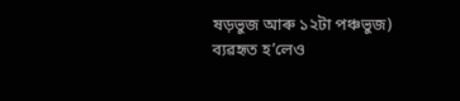ষড়ভুজ আৰু ১২টা পঞ্চভুজ) ব্যৱহৃত হ’লেও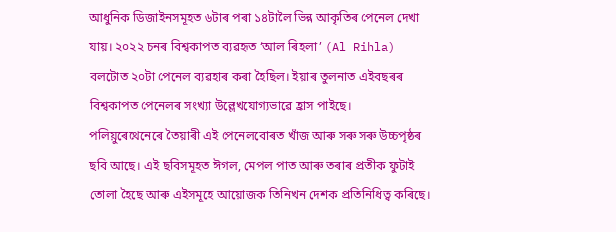আধুনিক ডিজাইনসমূহত ৬টাৰ পৰা ১৪টালৈ ভিন্ন আকৃতিৰ পেনেল দেখা যায়। ২০২২ চনৰ বিশ্বকাপত ব্যৱহৃত ‘আল ৰিহলা’ (Al Rihla) বলটোত ২০টা পেনেল ব্যৱহাৰ কৰা হৈছিল। ইয়াৰ তুলনাত এইবছৰৰ বিশ্বকাপত পেনেলৰ সংখ্যা উল্লেখযোগ্যভাৱে হ্ৰাস পাইছে।
পলিয়ুৰেথেনেৰে তৈয়াৰী এই পেনেলবোৰত খাঁজ আৰু সৰু সৰু উচ্চপৃষ্ঠৰ ছবি আছে। এই ছবিসমূহত ঈগল, মেপল পাত আৰু তৰাৰ প্ৰতীক ফুটাই তোলা হৈছে আৰু এইসমূহে আয়োজক তিনিখন দেশক প্ৰতিনিধিত্ব কৰিছে।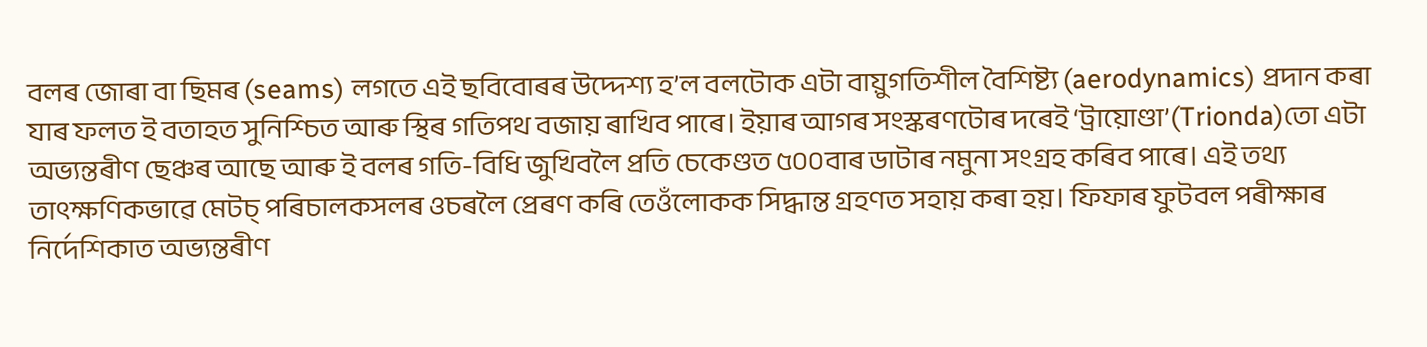বলৰ জোৰা বা ছিমৰ (seams) লগতে এই ছবিবোৰৰ উদ্দেশ্য হ’ল বলটোক এটা বায়ুগতিশীল বৈশিষ্ট্য (aerodynamics) প্ৰদান কৰা যাৰ ফলত ই বতাহত সুনিশ্চিত আৰু স্থিৰ গতিপথ বজায় ৰাখিব পাৰে। ইয়াৰ আগৰ সংস্কৰণটোৰ দৰেই ‘ট্ৰায়োণ্ডা’(Trionda)তো এটা অভ্যন্তৰীণ ছেঞ্চৰ আছে আৰু ই বলৰ গতি-বিধি জুখিবলৈ প্ৰতি চেকেণ্ডত ৫০০বাৰ ডাটাৰ নমুনা সংগ্ৰহ কৰিব পাৰে। এই তথ্য তাৎক্ষণিকভাৱে মেটচ্ পৰিচালকসলৰ ওচৰলৈ প্ৰেৰণ কৰি তেওঁলোকক সিদ্ধান্ত গ্ৰহণত সহায় কৰা হয়। ফিফাৰ ফুটবল পৰীক্ষাৰ নিৰ্দেশিকাত অভ্যন্তৰীণ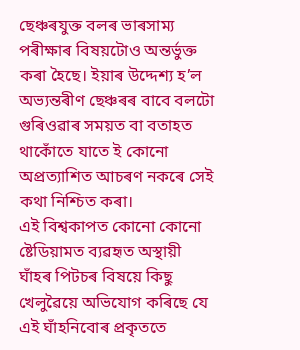ছেঞ্চৰযুক্ত বলৰ ভাৰসাম্য পৰীক্ষাৰ বিষয়টোও অন্তৰ্ভুক্ত কৰা হৈছে। ইয়াৰ উদ্দেশ্য হ’ল অভ্যন্তৰীণ ছেঞ্চৰৰ বাবে বলটো গুৰিওৱাৰ সময়ত বা বতাহত থাকোঁতে যাতে ই কোনো অপ্ৰত্যাশিত আচৰণ নকৰে সেই কথা নিশ্চিত কৰা।
এই বিশ্বকাপত কোনো কোনো ষ্টেডিয়ামত ব্যৱহৃত অস্থায়ী ঘাঁহৰ পিটচৰ বিষয়ে কিছু খেলুৱৈয়ে অভিযোগ কৰিছে যে এই ঘাঁহনিবোৰ প্ৰকৃততে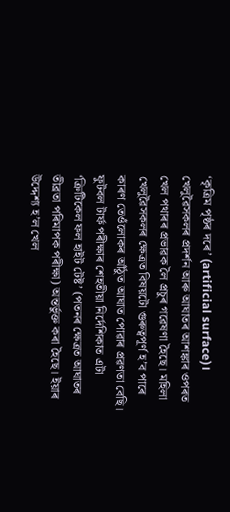‘কৃত্ৰিম পৃষ্ঠৰ দৰে’ (artificial surface)। খেলুৱৈসকলৰ প্ৰদৰ্শন আৰু আঘাতৰ আশঙ্কাৰ ওপৰত খেল পথাৰৰ প্ৰভাৱক লৈ প্ৰচুৰ গৱেষণা হৈছে। মহিলা খেলুৱৈসকলৰ ক্ষেত্ৰত বিষয়টো গুৰুত্বপূৰ্ণ হ’ব পাৰে কাৰণ তেওঁলোকৰ আঁঠুত আঘাত পোৱাৰ প্ৰৱণতা বেছি। ফুটবল টাৰ্ফ পৰীক্ষাৰ শেহতীয়া নিৰ্দেশিকাত এটা ‘ক্ৰিটিকেল ফল হাইট টেষ্ট’ (পতনৰ ক্ষেত্ৰত আঘাতৰ তীব্ৰতা পৰিমাপক পৰীক্ষা) অন্তৰ্ভুক্ত কৰা হৈছে। ইয়াৰ উদ্দেশ্য হ’ল খেল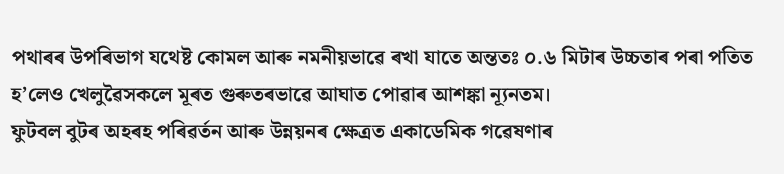পথাৰৰ উপৰিভাগ যথেষ্ট কোমল আৰু নমনীয়ভাৱে ৰখা যাতে অন্ততঃ ০.৬ মিটাৰ উচ্চতাৰ পৰা পতিত হ’লেও খেলুৱৈসকলে মূৰত গুৰুতৰভাৱে আঘাত পোৱাৰ আশঙ্কা ন্যূনতম।
ফুটবল বুটৰ অহৰহ পৰিৱৰ্তন আৰু উন্নয়নৰ ক্ষেত্ৰত একাডেমিক গৱেষণাৰ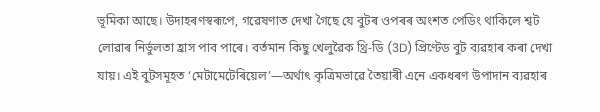ভূমিকা আছে। উদাহৰণস্বৰূপে, গৱেষণাত দেখা গৈছে যে বুটৰ ওপৰৰ অংশত পেডিং থাকিলে শ্বট লোৱাৰ নিৰ্ভুলতা হ্ৰাস পাব পাৰে। বৰ্তমান কিছু খেলুৱৈক থ্ৰি-ডি (3D) প্ৰিণ্টেড বুট ব্যৱহাৰ কৰা দেখা যায়। এই বুটসমূহত ‘মেটামেটেৰিয়েল’—অৰ্থাৎ কৃত্ৰিমভাৱে তৈয়াৰী এনে একধৰণ উপাদান ব্যৱহাৰ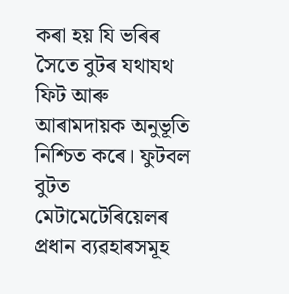কৰা হয় যি ভৰিৰ সৈতে বুটৰ যথাযথ ফিট আৰু আৰামদায়ক অনুভূতি নিশ্চিত কৰে। ফুটবল বুটত মেটামেটেৰিয়েলৰ প্ৰধান ব্যৱহাৰসমূহ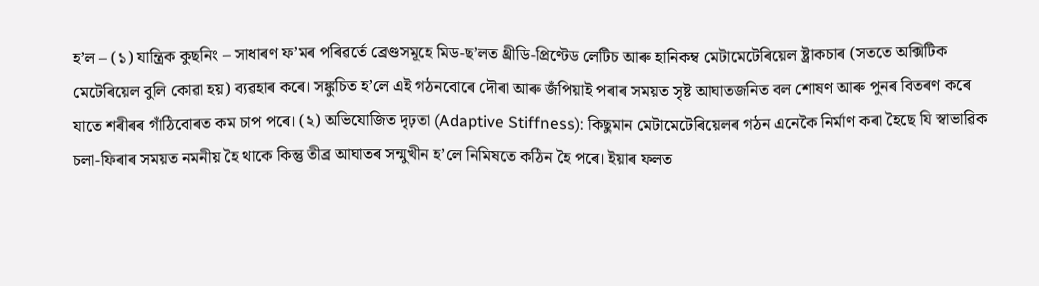হ’ল – (১) যান্ত্ৰিক কুছনিং – সাধাৰণ ফ’মৰ পৰিৱৰ্তে ব্ৰেণ্ডসমূহে মিড-ছ’লত থ্ৰীডি-প্ৰিণ্টেড লেটিচ আৰু হানিকম্ব মেটামেটেৰিয়েল ষ্ট্ৰাকচাৰ (সততে অক্সিটিক মেটেৰিয়েল বুলি কোৱা হয়) ব্যৱহাৰ কৰে। সঙ্কুচিত হ’লে এই গঠনবোৰে দৌৰা আৰু জঁপিয়াই পৰাৰ সময়ত সৃষ্ট আঘাতজনিত বল শোষণ আৰু পুনৰ বিতৰণ কৰে যাতে শৰীৰৰ গাঁঠিবোৰত কম চাপ পৰে। (২) অভিযোজিত দৃঢ়তা (Adaptive Stiffness): কিছুমান মেটামেটেৰিয়েলৰ গঠন এনেকৈ নিৰ্মাণ কৰা হৈছে যি স্বাভাৱিক চলা-ফিৰাৰ সময়ত নমনীয় হৈ থাকে কিন্তু তীব্ৰ আঘাতৰ সন্মুখীন হ’লে নিমিষতে কঠিন হৈ পৰে। ইয়াৰ ফলত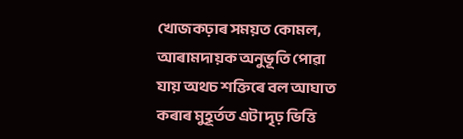খোজকঢ়াৰ সময়ত কোমল, আৰামদায়ক অনুভূতি পোৱা যায় অথচ শক্তিৰে বল আঘাত কৰাৰ মুহূৰ্তত এটা দৃঢ় ভিত্তি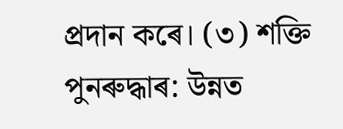প্ৰদান কৰে। (৩) শক্তি পুনৰুদ্ধাৰ: উন্নত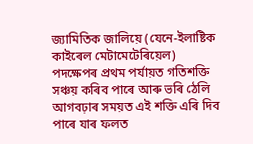জ্যামিতিক জালিয়ে (যেনে-ইলাষ্টিক কাইৰেল মেটামেটেৰিয়েল) পদক্ষেপৰ প্ৰথম পৰ্যায়ত গতিশক্তি সঞ্চয় কৰিব পাৰে আৰু ভৰি ঠেলি আগবঢ়াৰ সময়ত এই শক্তি এৰি দিব পাৰে যাৰ ফলত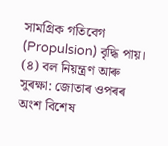সামগ্ৰিক গতিবেগ (Propulsion) বৃদ্ধি পায়। (৪) বল নিয়ন্ত্ৰণ আৰু সুৰক্ষা: জোতাৰ ওপৰৰ অংশ বিশেষ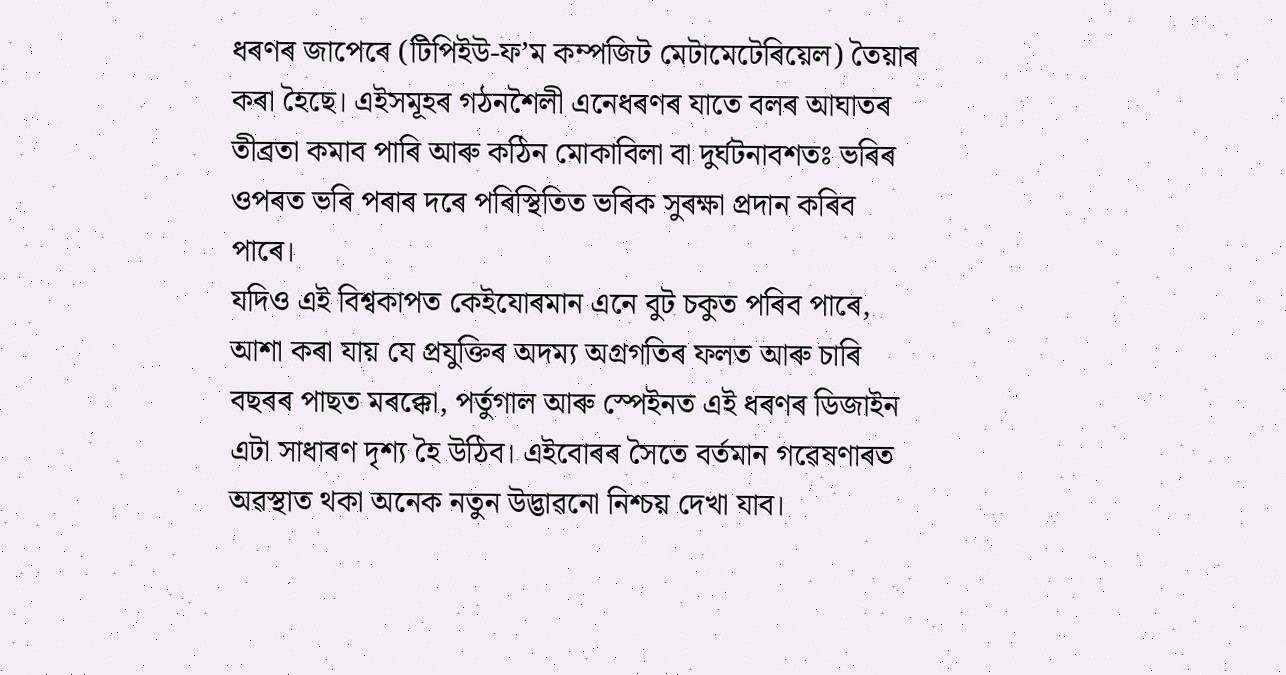ধৰণৰ জাপেৰে (টিপিইউ-ফ’ম কম্পজিট মেটামেটেৰিয়েল) তৈয়াৰ কৰা হৈছে। এইসমূহৰ গঠনশৈলী এনেধৰণৰ যাতে বলৰ আঘাতৰ তীব্ৰতা কমাব পাৰি আৰু কঠিন মোকাবিলা বা দুৰ্ঘটনাবশতঃ ভৰিৰ ওপৰত ভৰি পৰাৰ দৰে পৰিস্থিতিত ভৰিক সুৰক্ষা প্ৰদান কৰিব পাৰে।
যদিও এই বিশ্বকাপত কেইযোৰমান এনে বুট চকুত পৰিব পাৰে, আশা কৰা যায় যে প্ৰযুক্তিৰ অদম্য অগ্ৰগতিৰ ফলত আৰু চাৰি বছৰৰ পাছত মৰক্কো, পৰ্তুগাল আৰু স্পেইনত এই ধৰণৰ ডিজাইন এটা সাধাৰণ দৃশ্য হৈ উঠিব। এইবোৰৰ সৈতে বৰ্তমান গৱেষণাৰত অৱস্থাত থকা অনেক নতুন উদ্ভাৱনো নিশ্চয় দেখা যাব।